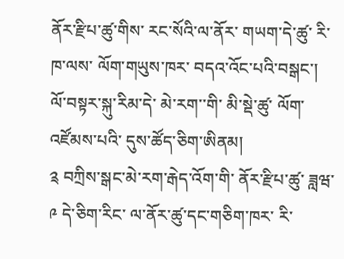ནོར་རྫིཔ་ཚུ་གིས་ རང་སོའི་ལ་ནོར་ གཡག་དེ་ཚུ་ རི་ཁ་ལས་ ལོག་གཡུས་ཁར་ བདའ་འོང་པའི་བསྒང་།
ལོ་བསྟར་སྐུ་རིམ་དེ་ མེ་རག་་གི་ མི་སྡེ་ཚུ་ ལོག་འཛོམས་པའི་ དུས་ཚོད་ཅིག་ཨིནམ།
༉ བཀྲིས་སྒང་མེ་རག་རྒེད་འོག་གི་ ནོར་རྫིཔ་ཚུ་ ཟླཝ་༩ དེ་ཅིག་རིང་ ལ་ནོར་ཚུ་དང་གཅིག་ཁར་ རི་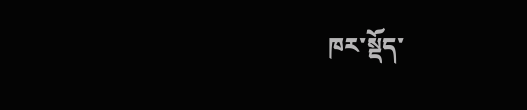ཁར་སྡོད་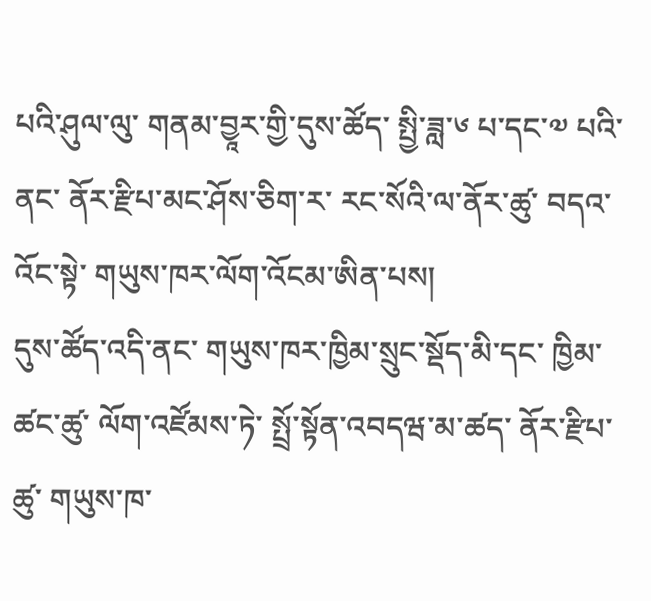པའི་ཤུལ་ལུ་ གནམ་བྱཱར་གྱི་དུས་ཚོད་ སྤྱི་ཟླ་༦ པ་དང་༧ པའི་ནང་ ནོར་རྫིཔ་མང་ཤོས་ཅིག་ར་ རང་སོའི་ལ་ནོར་ཚུ་ བདའ་འོང་སྟེ་ གཡུས་ཁར་ལོག་འོངམ་ཨིན་པས།
དུས་ཚོད་འདི་ནང་ གཡུས་ཁར་ཁྱིམ་སྲུང་སྡོད་མི་དང་ ཁྱིམ་ཚང་ཚུ་ ལོག་འཛོམས་ཏེ་ སྤྲོ་སྟོན་འབདཝ་མ་ཚད་ ནོར་རྫིཔ་ཚུ་ གཡུས་ཁ་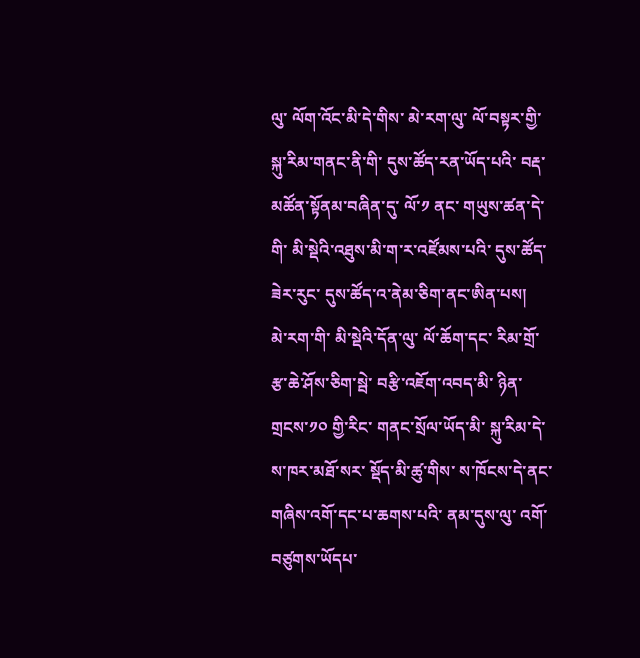ལུ་ ལོག་འོང་མི་དེ་གིས་ མེ་རག་ལུ་ ལོ་བསྟར་གྱི་ སྐུ་རིམ་གནང་ནི་གི་ དུས་ཚོད་རན་ཡོད་པའི་ བརྡ་མཚོན་སྟོནམ་བཞིན་དུ་ ལོ་༡ ནང་ གཡུས་ཚན་དེ་གི་ མི་སྡེའི་འཐུས་མི་ག་ར་འཛོམས་པའི་ དུས་ཚོད་ཟེར་རུང་ དུས་ཚོད་འ་ནེམ་ཅིག་ནང་ཨིན་པས།
མེ་རག་གི་ མི་སྡེའི་དོན་ལུ་ ལོ་ཆོག་དང་ རིམ་གྲོ་རྩ་ཆེ་ཤོས་ཅིག་སྦེ་ བརྩི་འཇོག་འབད་མི་ ཉིན་གྲངས་༡༠ གྱི་རིང་ གནང་སྲོལ་ཡོད་མི་ སྐུ་རིམ་དེ་ ས་ཁར་མཐོ་སར་ སྡོད་མི་ཚུ་གིས་ ས་ཁོངས་དེ་ནང་ གཞིས་འགོ་དང་པ་ཆགས་པའི་ ནམ་དུས་ལུ་ འགོ་བཙུགས་ཡོདཔ་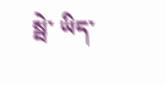སྦེ་ ཡིད་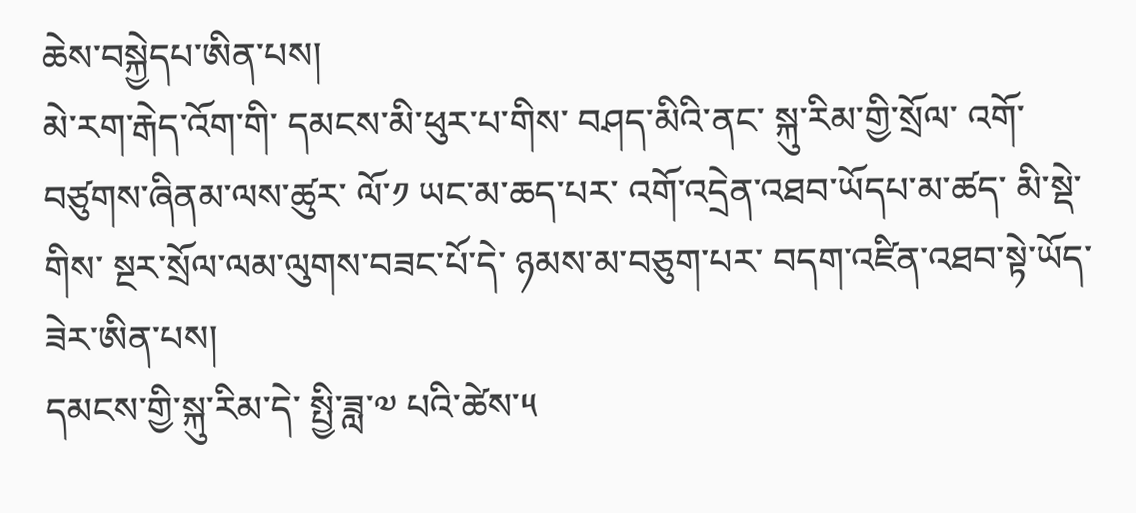ཆེས་བསྐྱེདཔ་ཨིན་པས།
མེ་རག་རྒེད་འོག་གི་ དམངས་མི་ཕུར་པ་གིས་ བཤད་མིའི་ནང་ སྐུ་རིམ་གྱི་སྲོལ་ འགོ་བཙུགས་ཞིནམ་ལས་ཚུར་ ལོ་༡ ཡང་མ་ཆད་པར་ འགོ་འདྲེན་འཐབ་ཡོདཔ་མ་ཚད་ མི་སྡེ་གིས་ སྔར་སྲོལ་ལམ་ལུགས་བཟང་པོ་དེ་ ཉམས་མ་བཅུག་པར་ བདག་འཛིན་འཐབ་སྟེ་ཡོད་ཟེར་ཨིན་པས།
དམངས་གྱི་སྐུ་རིམ་དེ་ སྤྱི་ཟླ་༧ པའི་ཚེས་༥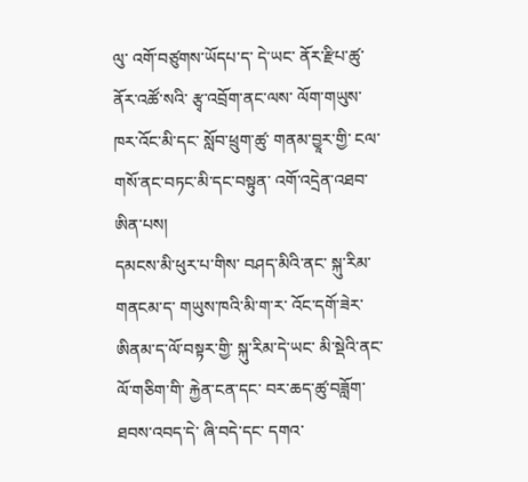ལུ་ འགོ་བཙུགས་ཡོདཔ་ད་ དེ་ཡང་ ནོར་རྫིཔ་ཚུ་ ནོར་འཚོ་སའི་ རྩྭ་འབྲོག་ནང་ལས་ ལོག་གཡུས་ཁར་འོང་མི་དང་ སློབ་ཕྲུག་ཚུ་ གནམ་བྱཱར་གྱི་ ངལ་གསོ་ནང་བཏང་མི་དང་བསྟུན་ འགོ་འདྲེན་འཐབ་ཨིན་པས།
དམངས་མི་ཕུར་པ་གིས་ བཤད་མིའི་ནང་ སྐུ་རིམ་གནངམ་ད་ གཡུས་ཁའི་མི་ག་ར་ འོང་དགོ་ཟེར་ཨིནམ་ད་ལོ་བསྟར་གྱི་ སྐུ་རིམ་དེ་ཡང་ མི་སྡེའི་ནང་ ལོ་གཅིག་གི་ རྐྱེན་ངན་དང་ བར་ཆད་ཚུ་བཟློག་ཐབས་འབད་དེ་ ཞི་བདེ་དང་ དགའ་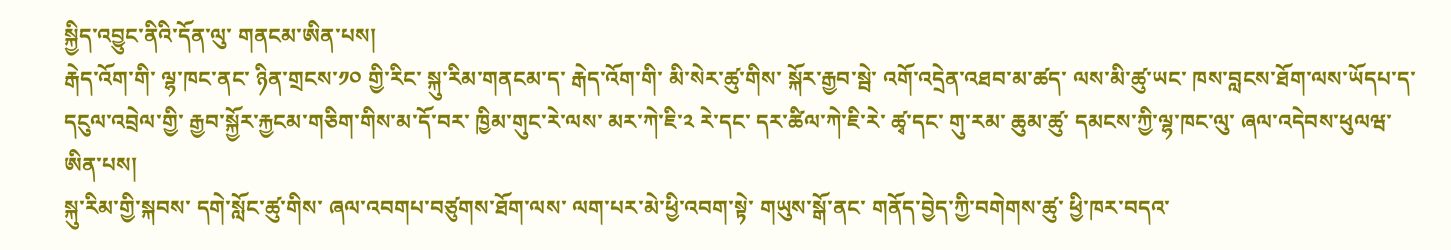སྐྱིད་འབྱུང་ནིའི་དོན་ལུ་ གནངམ་ཨིན་པས།
རྒེད་འོག་གི་ ལྷ་ཁང་ནང་ ཉིན་གྲངས་༡༠ གྱི་རིང་ སྐུ་རིམ་གནངམ་ད་ རྒེད་འོག་གི་ མི་སེར་ཚུ་གིས་ སྐོར་རྒྱབ་སྦེ་ འགོ་འདྲེན་འཐབ་མ་ཚད་ ལས་མི་ཚུ་ཡང་ ཁས་བླངས་ཐོག་ལས་ཡོདཔ་ད་ དངུལ་འབྲེལ་གྱི་ རྒྱབ་སྐྱོར་རྐྱངམ་གཅིག་གིས་མ་དོ་བར་ ཁྱིམ་གུང་རེ་ལས་ མར་ཀེ་ཇི་༢ རེ་དང་ དར་ཚིལ་ཀེ་ཇི་རེ་ ཚྭ་དང་ གུ་རམ་ ཆུམ་ཚུ་ དམངས་ཀྱི་ལྷ་ཁང་ལུ་ ཞལ་འདེབས་ཕུལཝ་ཨིན་པས།
སྐུ་རིམ་གྱི་སྐབས་ དགེ་སློང་ཚུ་གིས་ ཞལ་འབགཔ་བཙུགས་ཐོག་ལས་ ལག་པར་མེ་ཕྱི་འབག་སྟེ་ གཡུས་སྒོ་ནང་ གནོད་བྱེད་ཀྱི་བགེགས་ཚུ་ ཕྱི་ཁར་བདའ་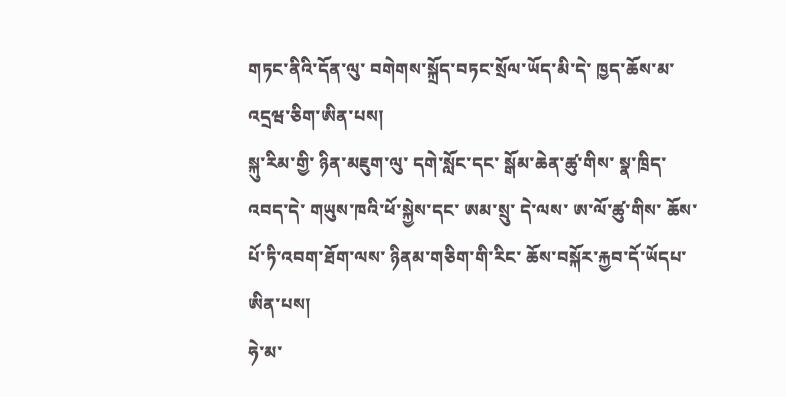གཏང་ནིའི་དོན་ལུ་ བགེགས་སྐྲོད་བཏང་སྲོལ་ཡོད་མི་དེ་ ཁྱད་ཆོས་མ་འདྲཝ་ཅིག་ཨིན་པས།
སྐུ་རིམ་གྱི་ ཉིན་མཇུག་ལུ་ དགེ་སློང་དང་ སྒོམ་ཆེན་ཚུ་གིས་ སྣ་ཁྲིད་འབད་དེ་ གཡུས་ཁའི་ཕོ་སྐྱེས་དང་ ཨམ་སྲུ་ དེ་ལས་ ཨ་ལོ་ཚུ་གིས་ ཆོས་པོ་ཏི་འབག་ཐོག་ལས་ ཉིནམ་གཅིག་གི་རིང་ ཆོས་བསྐོར་རྐྱབ་དོ་ཡོདཔ་ཨིན་པས།
ཧེ་མ་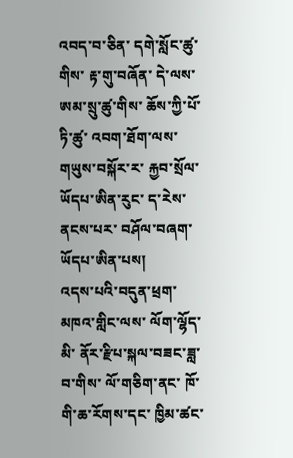འབད་བ་ཅིན་ དགེ་སློང་ཚུ་གིས་ རྟ་གུ་བཞོན་ དེ་ལས་ ཨམ་སྲུ་ཚུ་གིས་ ཆོས་ཀྱི་པོ་ཏི་ཚུ་ འབག་ཐོག་ལས་ གཡུས་བསྐོར་ར་ རྐྱབ་སྲོལ་ཡོདཔ་ཨིན་རུང་ ད་རེས་ནངས་པར་ བཤོལ་བཞག་ཡོདཔ་ཨིན་པས།
འདས་པའི་བདུན་ཕྲག་ མཁའ་གླིང་ལས་ ལོག་ལྷོད་མི་ ནོར་རྫིཔ་སྐལ་བཟང་ཟླ་བ་གིས་ ལོ་གཅིག་ནང་ ཁོ་གི་ཆ་རོགས་དང་ ཁྱིམ་ཚང་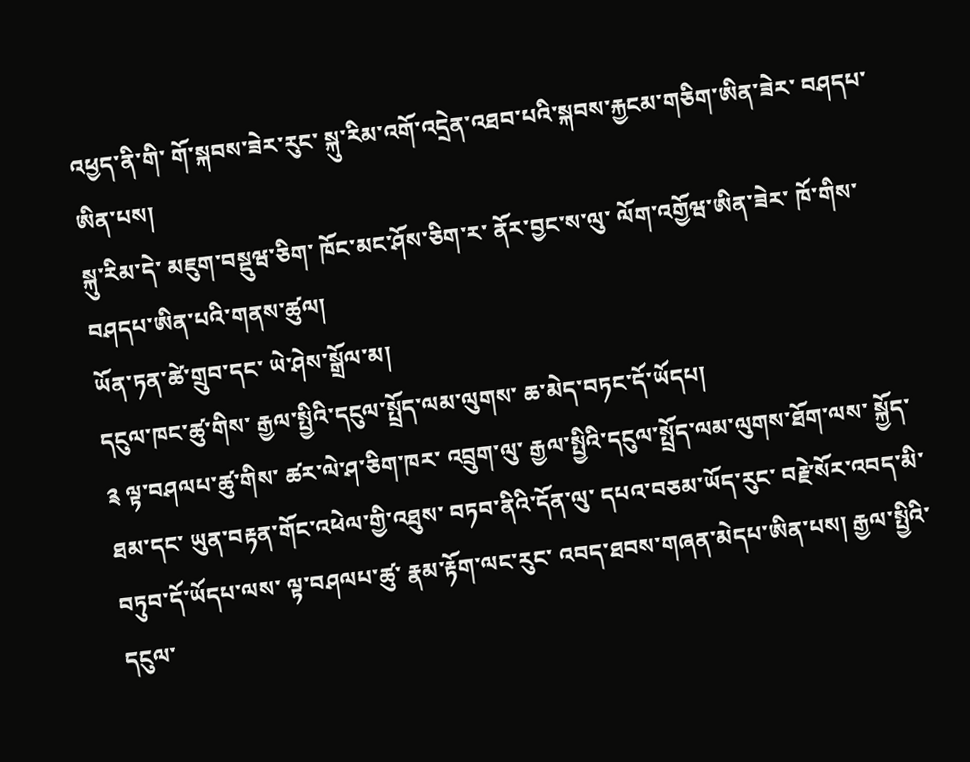འཕྱད་ནི་གི་ གོ་སྐབས་ཟེར་རུང་ སྐུ་རིམ་འགོ་འདྲེན་འཐབ་པའི་སྐབས་རྐྱངམ་གཅིག་ཨིན་ཟེར་ བཤདཔ་ཨིན་པས།
སྐུ་རིམ་དེ་ མཇུག་བསྡུཝ་ཅིག་ ཁོང་མང་ཤོས་ཅིག་ར་ ནོར་བྱང་ས་ལུ་ ལོག་འགྱོཝ་ཨིན་ཟེར་ ཁོ་གིས་ བཤདཔ་ཨིན་པའི་གནས་ཚུལ།
ཡོན་ཏན་ཚེ་གྲུབ་དང་ ཡེ་ཤེས་སྒྲོལ་མ།
དངུལ་ཁང་ཚུ་གིས་ རྒྱལ་སྤྱིའི་དངུལ་སྤྲོད་ལམ་ལུགས་ ཆ་མེད་བཏང་དོ་ཡོདཔ།
༉ ལྟ་བཤལཔ་ཚུ་གིས་ ཚར་ལེ་ཤ་ཅིག་ཁར་ འབྲུག་ལུ་ རྒྱལ་སྤྱིའི་དངུལ་སྤྲོད་ལམ་ལུགས་ཐོག་ལས་ སྐྱོད་ཐམ་དང་ ཡུན་བརྟན་གོང་འཕེལ་གྱི་འཐུས་ བཏབ་ནིའི་དོན་ལུ་ དཔའ་བཅམ་ཡོད་རུང་ བརྗེ་སོར་འབད་མི་བཏུབ་དོ་ཡོདཔ་ལས་ ལྟ་བཤལཔ་ཚུ་ རྣམ་རྟོག་ལང་རུང་ འབད་ཐབས་གཞན་མེདཔ་ཨིན་པས། རྒྱལ་སྤྱིའི་དངུལ་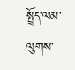སྤྲོད་ལམ་ལུགས་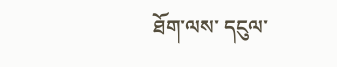ཐོག་ལས་ དངུལ་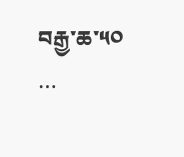བརྒྱ་ཆ་༥༠ …